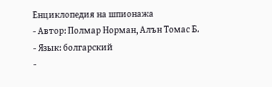Енциклопедия на шпионажа
- Автор: Полмар Норман, Алън Томас Б.
- Язык: болгарский
-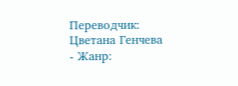Переводчик: Цветана Генчева
- Жанр: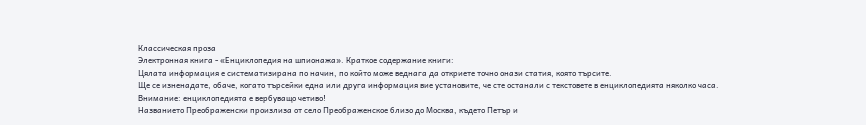Классическая проза
Электронная книга - «Енциклопедия на шпионажа». Краткое содержание книги:
Цялата информация е систематизирана по начин, по който може веднага да откриете точно онази статия, която търсите.
Ще се изненадате, обаче, когато търсейки една или друга информация вие установите, че сте останали с текстовете в енциклопедията няколко часа.
Внимание: енциклопедията е вербуващо четиво!
Названието Преображенски произлиза от село Преображенское близо до Москва, където Петър и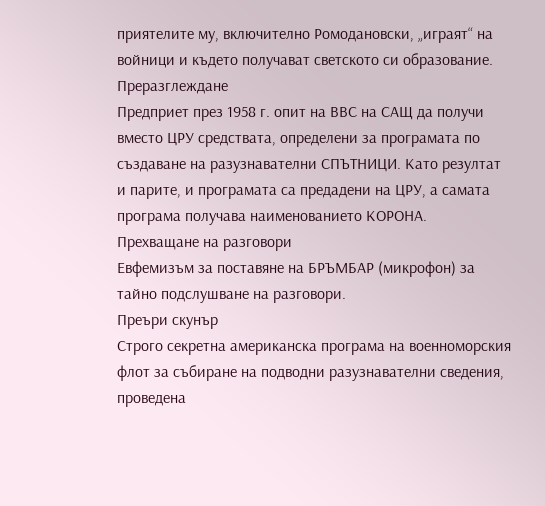приятелите му, включително Ромодановски, „играят“ на войници и където получават светското си образование.
Преразглеждане
Предприет през 1958 г. опит на ВВС на САЩ да получи вместо ЦРУ средствата, определени за програмата по създаване на разузнавателни СПЪТНИЦИ. Като резултат и парите, и програмата са предадени на ЦРУ, а самата програма получава наименованието КОРОНА.
Прехващане на разговори
Евфемизъм за поставяне на БРЪМБАР (микрофон) за тайно подслушване на разговори.
Преъри скунър
Строго секретна американска програма на военноморския флот за събиране на подводни разузнавателни сведения, проведена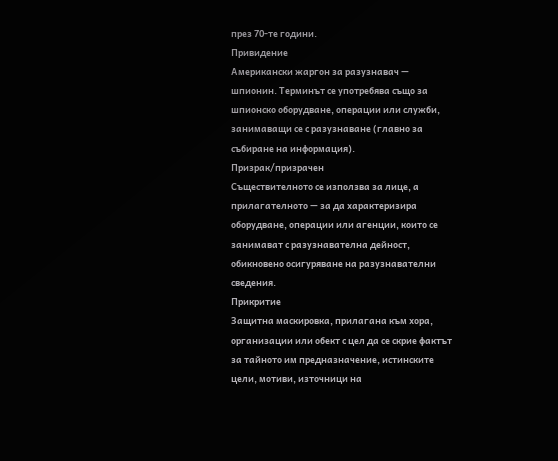през 70-те години.
Привидение
Американски жаргон за разузнавач — шпионин. Терминът се употребява също за шпионско оборудване, операции или служби, занимаващи се с разузнаване (главно за събиране на информация).
Призрак/призрачен
Съществителното се използва за лице, а прилагателното — за да характеризира оборудване, операции или агенции, които се занимават с разузнавателна дейност, обикновено осигуряване на разузнавателни сведения.
Прикритие
Защитна маскировка, прилагана към хора, организации или обект с цел да се скрие фактът за тайното им предназначение, истинските цели, мотиви, източници на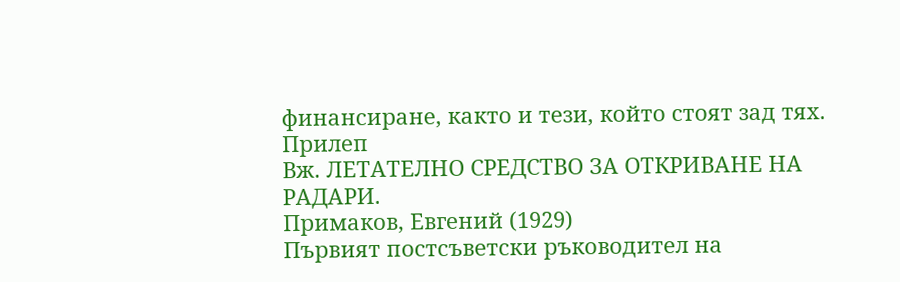финансиране, както и тези, който стоят зад тях.
Прилеп
Вж. ЛЕТАТЕЛНО СРЕДСТВО ЗА ОТКРИВАНЕ НА РАДАРИ.
Примаков, Евгений (1929)
Първият постсъветски ръководител на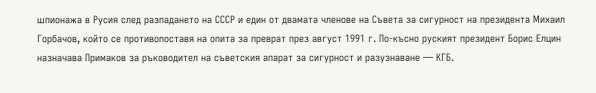шпионажа в Русия след разпадането на СССР и един от двамата членове на Съвета за сигурност на президента Михаил Горбачов, който се противопоставя на опита за преврат през август 1991 г. По-късно руският президент Борис Елцин назначава Примаков за ръководител на съветския апарат за сигурност и разузнаване — КГБ.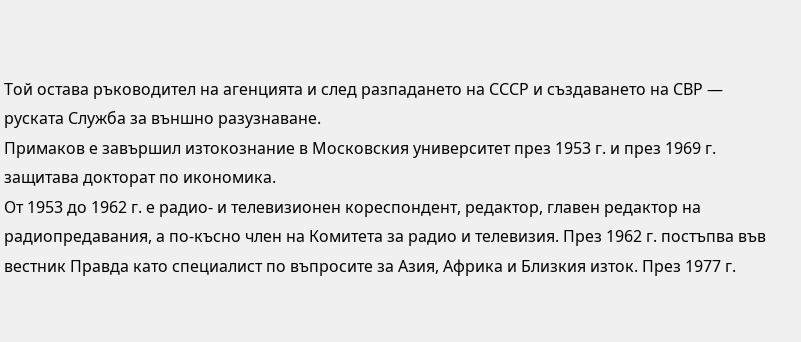Той остава ръководител на агенцията и след разпадането на СССР и създаването на СВР — руската Служба за външно разузнаване.
Примаков е завършил изтокознание в Московския университет през 1953 г. и през 1969 г. защитава докторат по икономика.
От 1953 до 1962 г. е радио- и телевизионен кореспондент, редактор, главен редактор на радиопредавания, а по-късно член на Комитета за радио и телевизия. През 1962 г. постъпва във вестник Правда като специалист по въпросите за Азия, Африка и Близкия изток. През 1977 г.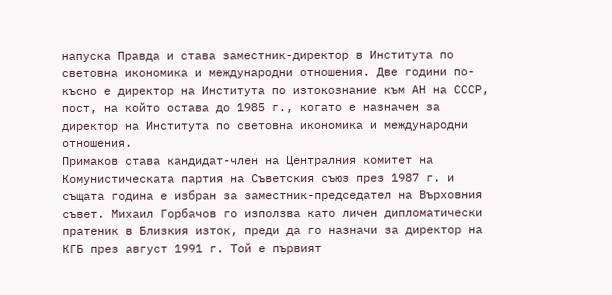напуска Правда и става заместник-директор в Института по световна икономика и международни отношения. Две години по-късно е директор на Института по изтокознание към АН на СССР, пост, на който остава до 1985 г., когато е назначен за директор на Института по световна икономика и международни отношения.
Примаков става кандидат-член на Централния комитет на Комунистическата партия на Съветския съюз през 1987 г. и същата година е избран за заместник-председател на Върховния съвет. Михаил Горбачов го използва като личен дипломатически пратеник в Близкия изток, преди да го назначи за директор на КГБ през август 1991 г. Той е първият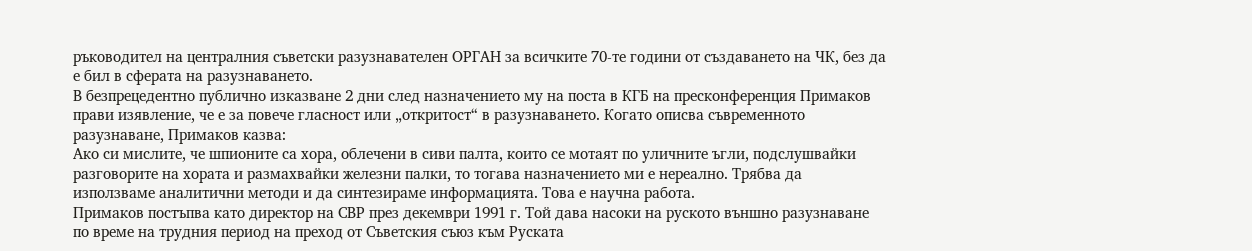ръководител на централния съветски разузнавателен ОРГАН за всичките 70-те години от създаването на ЧК, без да е бил в сферата на разузнаването.
В безпрецедентно публично изказване 2 дни след назначението му на поста в КГБ на пресконференция Примаков прави изявление, че е за повече гласност или „откритост“ в разузнаването. Когато описва съвременното разузнаване, Примаков казва:
Ако си мислите, че шпионите са хора, облечени в сиви палта, които се мотаят по уличните ъгли, подслушвайки разговорите на хората и размахвайки железни палки, то тогава назначението ми е нереално. Трябва да използваме аналитични методи и да синтезираме информацията. Това е научна работа.
Примаков постъпва като директор на СВР през декември 1991 г. Той дава насоки на руското външно разузнаване по време на трудния период на преход от Съветския съюз към Руската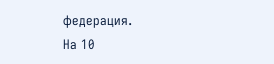федерация.
На 10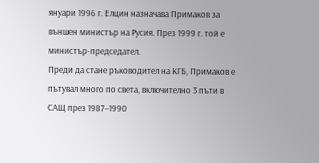януари 1996 г. Елцин назначава Примаков за външен министър на Русия. През 1999 г. той е министър-председател.
Преди да стане ръководител на КГБ, Примаков е пътувал много по света, включително 3 пъти в САЩ през 1987–1990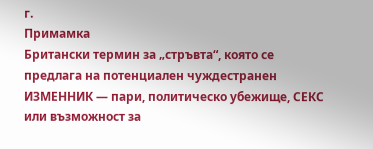г.
Примамка
Британски термин за „стръвта“, която се предлага на потенциален чуждестранен ИЗМЕННИК — пари, политическо убежище, СЕКС или възможност за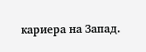кариера на Запад.